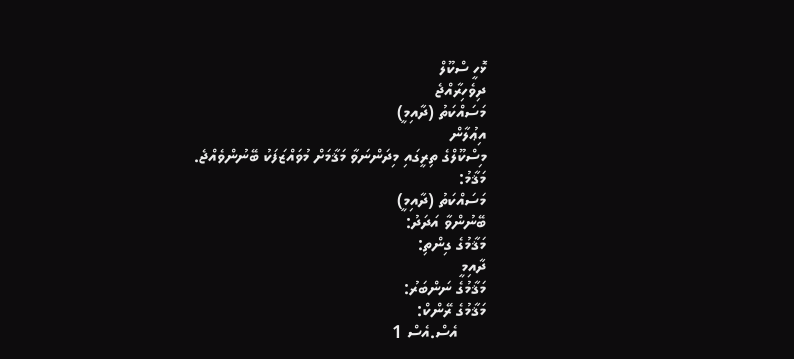ޅޮހީ ސްކޫލް
ދިވެހިރާއްޖެ
މަސައްކަތު (ދާއިމީ)
އިޢުލާން
މިސްކޫލްގެ ތިރީގައި މިދަންނަވާ މަޤާމަށް މުވައްޒަފަކު ބޭނުންވެއްޖެ.
މަޤާމު:
މަސައްކަތު (ދާއިމީ)
ބޭނުންވާ އަދަދު:
މަޤާމުގެ ގިންތި:
ދާއިމީ
މަޤާމުގެ ނަންބަރު:
މަޤާމުގެ ރޭންކް:
      އެސް.އެސް 1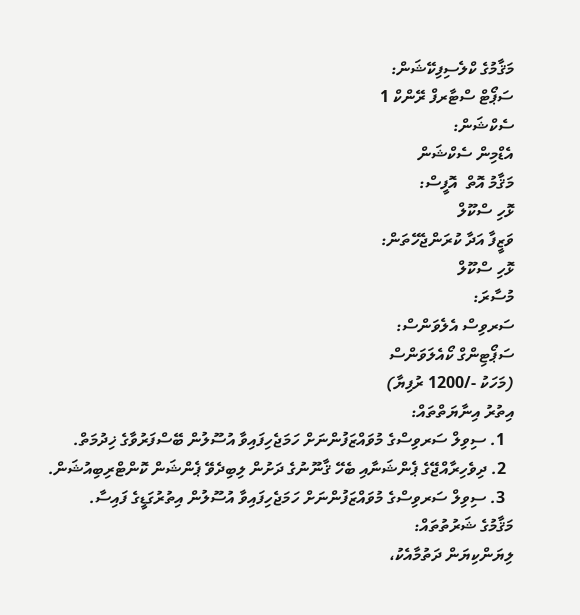މަޤާމުގެ ކްލެސިފިކޭޝަން:
ސަޕޯޓް ސްޓާރފް ރޭންކް 1
ސެކްޝަން:
އެޑްމިން ސެކްޝަން
މަޤާމު އޮތް  އޮފީސް:
ޅޮހި ސްކޫލް
ވަޒީފާ އަދާ ކުރަންޖެހޭތަން:
ޅޮހި ސްކޫލް
މުސާރަ:
ސަރވިސް އެލެވަންސް:
ސަޕޯޓިންގް ކޯއެލަވަންސް
(މަހަކު -/1200 ރުފިޔާ)
އިތުރު އިނާޔަތްތައް:
  1. ސިވިލް ސަރވިސްގެ މުވައްޒަފުންނަށް ހަމަޖެހިފައިވާ އުސޫލުން ބޭސްފަރުވާގެ ޚިދުމަތް.
  2. ދިވެހިރާއްޖޭގެ ޕެންޝަނާއި ބެހޭ ޤާނޫނުގެ ދަށުން ލިބިދެވޭ ޕެންޝަން ކޮންޓްރިބިއުޝަން.
  3. ސިވިލް ސަރވިސްގެ މުވައްޒަފުންނަށް ހަމަޖެހިފައިވާ އުސޫލުން އިތުރުގަޑީގެ ފައިސާ.
މަޤާމުގެ ޝަރުތުތައް:
ލިޔަންކިޔަން ދަތުމާއެކު،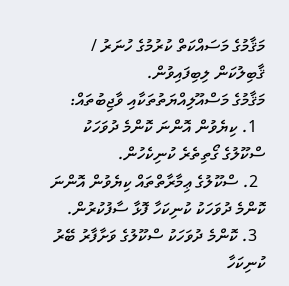މަޤާމުގެ މަސައްކަތް ކުރުމުގެ ހުނަރު / ޤާބިލުކަން ލިބިފައިވުން.
މަޤާމުގެ މަސްއޫލިއްޔަތުތަކާއި ވާޖިބުތައް:
  1. ކިޔެވުން އޮންނަ ކޮންމެ ދުވަހަކު ސްކޫލުގެ ގޯތިތެރެ ކުނިކެހުން.
  2. ސްކޫލުގެ ޢިމާރާތްތައް ކިޔެވުން އޮންނަ ކޮންމެ ދުވަހަކު ކުނިކަހާ ފޮޅާ ސާފުކުރުން.
  3. ކޮންމެ ދުވަހަކު ސްކޫލުގެ ވަށާފާރު ބޭރު ކުނިކަހާ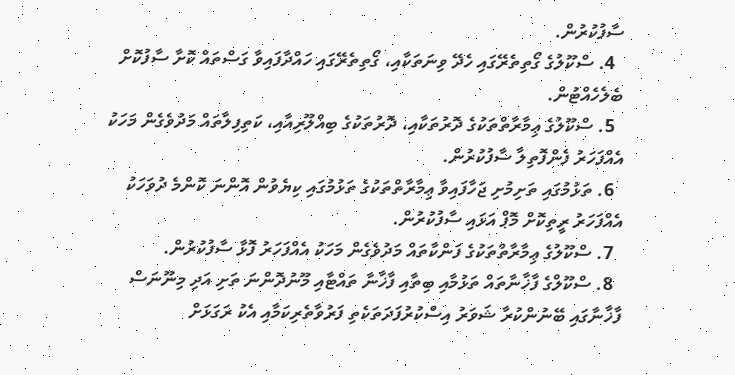ސާފުކުރުން.
  4. ސްކޫލުގެ ގޯތިތެރޭގައި ހެދޭ ވިނަތަކާއި، ގޯތިތެރޭގައި ހައްދާފައިވާ ގަސްތައް ކޮށާ ސާފުކޮށް ބެލެހެއްޓުން.
  5. ސްކޫލުގެ ޢިމާރާތްތަކުގެ ދޮރުތަކާއި، ދޮރުތަކުގެ ބިއްލޫރިއާއި، ކަތިފިލާތައް މަދުވެގެން މަހަކު އެއްފަހަރު ފެންފޮތިލާ ސާފުކުރުން.
  6. ތަޅުމުގައި ތަށިމުށި ޖަހާފައިވާ ޢިމާރާތްތަކުގެ ތަޅުމުގައި ކިޔެވުން އޮންނަ ކޮންމެ ދުވަހަކު އެއްފަހަރު ރީތިކޮށް މޮޕް އަޅައި ސާފުކުރުން.
  7. ސްކޫލުގެ ޢިމާރާތްތަކުގެ ފަންކާތައް މަދުވެގެން މަހަކު އެއްފަހަރު ފޮޅާ ސާފުކުރުން.
  8. ސްކޫލްގެ ފާޚާނާތައް ތަޅުމާއި ބިތާއި ފާޚާނާ ތައްޓާއި މޫނުދޮންނަ ތަށި އަދި މިނޫނަސް ފާޚާނާގައި ބޭނުންކުރާ ޝަވަރު އިސްކުރުފަދަތަކެތި ފަރުވާތެރިކަމާއި އެކު ރަގަޅަށް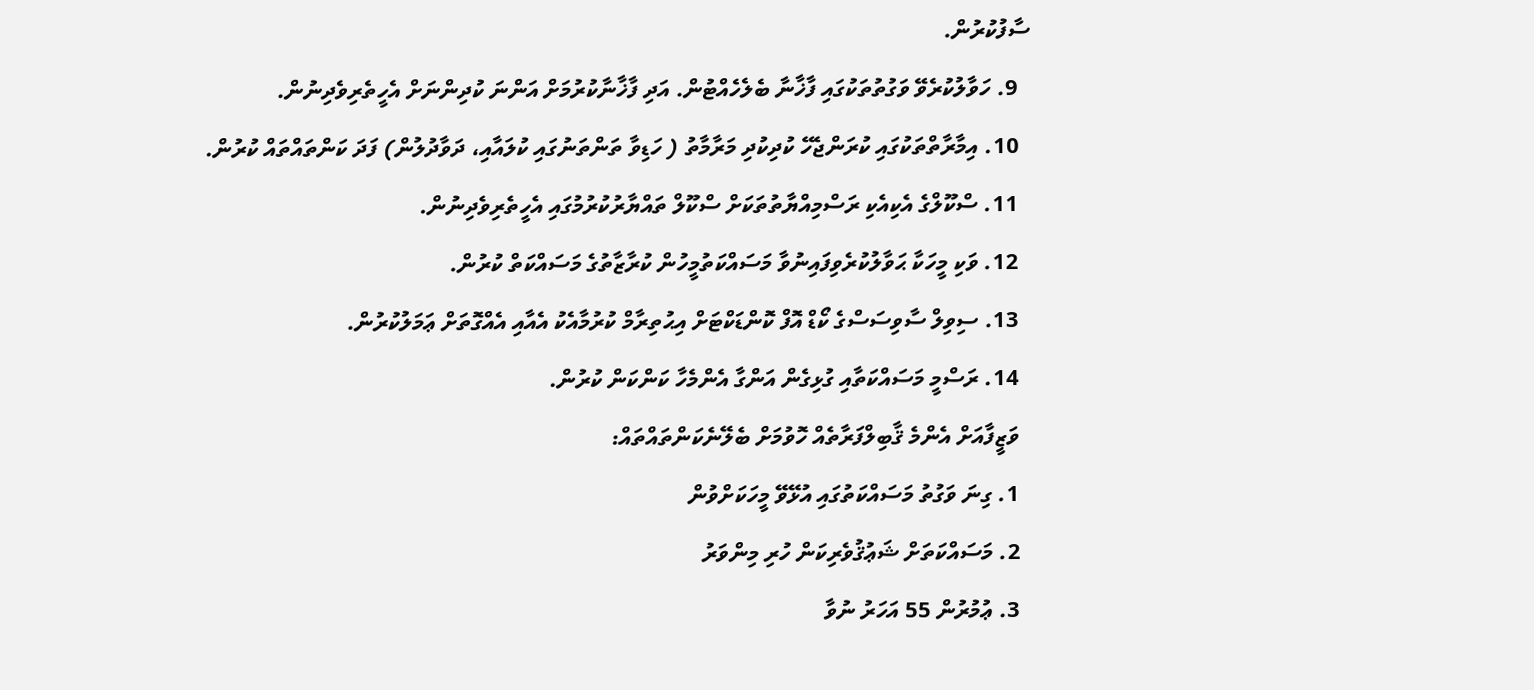ސާފުކުރުން.
  9. ހަވާލުކުރެވޭ ވަގުތުތަކުގައި ފާޚާނާ ބެލެހެއްޓުން. އަދި ފާޚާނާކުރުމަށް އަންނަ ކުދިންނަށް އެހީތެރިވެދިނުން.
  10. އިމާރާތްތަކުގައި ކުރަންޖެހޭ ކުދިކުދި މަރާމާތު ( ހަޑިވާ ތަންތަނުގައި ކުލައާއި، ދަވާދުލުން) ފަދަ ކަންތައްތައް ކުރުން.
  11. ސްކޫލްގެ އެކިއެކި ރަސްމިއްޔާތުތަކަށް ސްކޫލް ތައްޔާރުކުރުމުގައި އެހީތެރިވެދިނުން.
  12. ވަކި މީހަކާ ޙަވާލުކުރެވިފައިނުވާ މަސައްކަތުމީހުން ކުރާޒާތުގެ މަސައްކަތް ކުރުން.
  13. ސިވިލް ސާވިސަސްގެ ކޯޑް އޮފް ކޮންޑަކްޓަށް އިޙުތިރާމް ކުރުމާއެކު އެއާއި އެއްގޮތަށް ޢަމަލުކުރުން.
  14. ރަސްމީ މަސައްކަތާއި ގުޅިގެން އަންގާ އެންމެހާ ކަންކަން ކުރުން.
  ވަޒީފާއަށް އެންމެ ޤާބިލްފަރާތެއް ހޮވުމަށް ބެލޭނެކަންތައްތައް:
  1. ގިނަ ވަގުތު މަސައްކަތުގައި އުޅޭވޭ މީހަކަށްވުން
  2. މަސައްކަތަށް ޝަޢުޤުވެރިކަން ހުރި މިންވަރު
  3. ޢުމުރުން 55 އަހަރު ނުވާ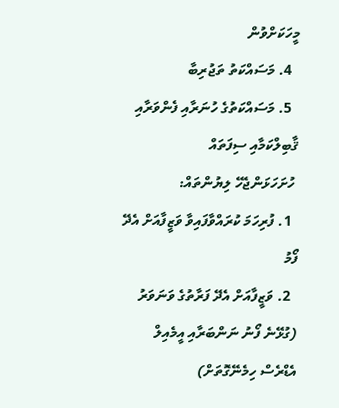މީހަކަށްވުން
  4. މަސައްކަތު ތަޖުރިބާ
  5. މަސައްކަތުގެ ހުނަރާއި ފެންވަރާއި ޤާބިލްކަމާއި ސިފަތައް
 ހުށަހަޅަންޖެހޭ ލިޔުންތައް:
  1. ފުރިހަމަ ކުރައްވާފައިވާ ވަޒީފާއަށް އެދޭ ފޯމު
  2. ވަޒީފާއަށް އެދޭ ފަރާތުގެ ވަނަވަރު (ގުޅޭނެ ފޯނު ނަންބަރާއި އީމެއިލް އެޑްރެސް ހިމެނޭގޮތަށް)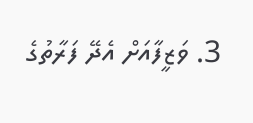3. ވަޒީފާއަށް އެދޭ ފަރާތުގެ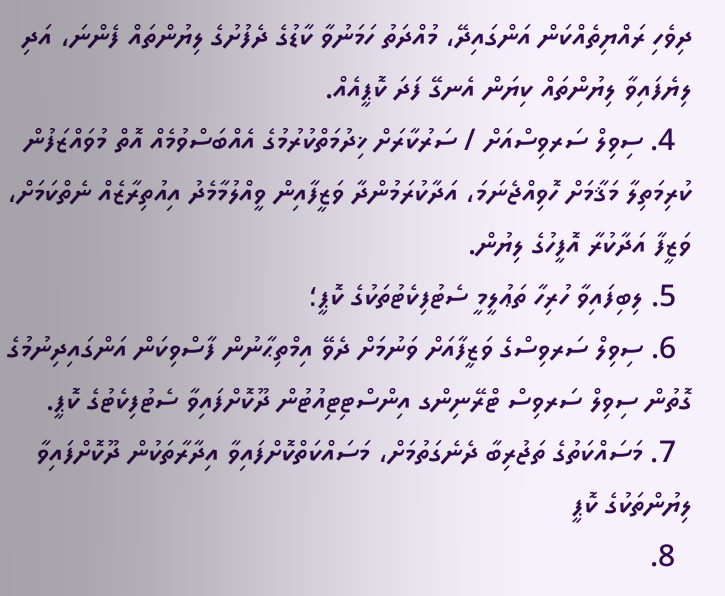ދިވެހި ރައްޔިތެއްކަން އަންގައިދޭ، މުއްދަތު ހަމަނުވާ ކާޑުގެ ދެފުށުގެ ލިޔުންތައް ފެންނަ، އަދި ލިޔެފައިވާ ލިޔުންތައް ކިޔަން އެނގޭ ފަދަ ކޮޕީއެއް.
  4. ސިވިލް ސަރވިސްއަށް / ސަރުކާރަށް ޚިދުމަތްކުރުމުގެ އެއްބަސްވުމެއް އޮތް މުވައްޒަފުން ކުރިމަތިލާ މަޤާމަށް ހޮވިއްޖެނަމަ، އަދާކުރަމުންދާ ވަޒީފާއިން ވީއްލުމާމެދު އިއުތިރާޒެއް ނެތްކަމަށް، ވަޒީފާ އަދާކުރާ އޮފީހުގެ ލިޔުން.
  5. ލިބިފައިވާ ހުރިހާ ތަޢުލީމީ ސެޓުފިކެޓުތަކުގެ ކޮޕީ؛
  6. ސިވިލް ސަރވިސްގެ ވަޒީފާއަށް ވަނުމަށް ދެވޭ އިމްތިޙާނުން ފާސްވިކަން އަންގައިދިނުމުގެ ގޮތުން ސިވިލް ސަރވިސް ޓްރޭނިންގ އިންސްޓިޓިއުޓުން ދޫކޮށްފައިވާ ސެޓުފިކެޓުގެ ކޮޕީ.
  7. މަސައްކަތުގެ ތަޖުރިބާ ދެނެގަތުމަށް، މަސައްކަތްކޮށްފައިވާ އިދާރާތަކުން ދޫކޮށްފައިވާ ލިޔުންތަކުގެ ކޮޕީ
  8.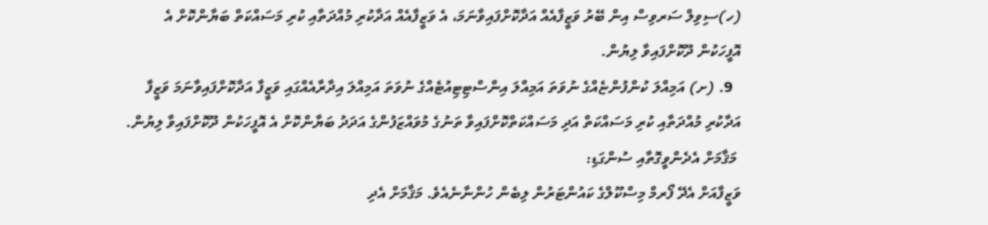(ހ)ސިވިލް ސަރވިސް އިން ބޭރު ވަޒީފާއެއް އަދާކޮށްފައިވާނަމަ، އެ ވަޒީފާއެއް އަދާކުރި މުއްދަތާއި ކުރި މަސައްކަތް ބަޔާންކޮށް އެ އޮފީހަކުން ދޫކޮށްފައިވާ ލިޔުން.
  9. (ށ) އަމިއްލަ ކުންފުންޏެއްގެ ނުވަތަ އަމިއްލަ އިންސްޓިޓިއުޓެއްގެ ނުވަތަ އަމިއްލަ އިދާރާއެއްގައި ވަޒީފާ އަދާކޮށްފައިވާނަމަ ވަޒީފާ އަދާކުރި މުއްދަތާއި ކުރި މަސައްކަތް އަދި މަސައްކަތްކޮށްފައިވާ ތަނުގެ މުވައްޒަފުންގެ އަދަދު ބަޔާންކޮށް އެ އޮފީހަކުން ދޫކޮށްފައިވާ ލިޔުން.
 މަޤާމަށް އެދެންވީގޮތާއި ސުންގަޑި:
ވަޒީފާއަށް އެދޭ ފޯރމް މިސްކޫލްގެ ކައުންޓަރުން ލިބެން ހުންނާނެއެވެ. މަޤާމަށް އެދި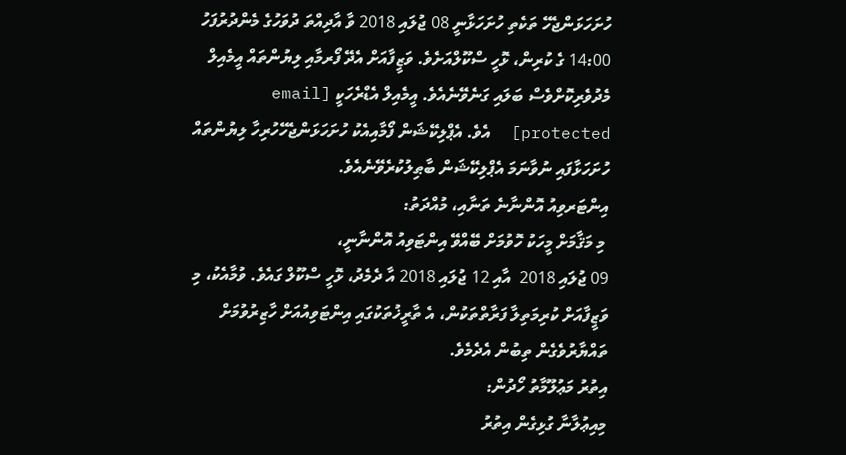ހުށަހަޅަންޖެހޭ ތަކެތި ހުށަހަޅާނީ 08 ޖުލައި 2018 ވާ އާދިއްތަ ދުވަހުގެ މެންދުރުފަހު 14:00 ގެ ކުރިން، ޅޮހީ ސްކޫލްއަށެވެ. ވަޒީފާއަށް އެދޭ ފޯރމާއި ލިޔުންތައް އީމެއިލް މެދުވެރިކޮށްވެސް ބަލައި ގަނެވޭނެއެވެ. އީމެއިލް އެޑްރެހަކީ [email protected]  އެވެ. އެޕްލިކޭޝަން ފޯމާއިއެކު ހުށަހަޅަންޖެހޭހުރިހާ ލިޔުންތައް ހުށަހަޅާފައި ނުވާނަމަ އެޕްލިކޭޝަން ބާޠިލުކުރެވޭނެއެވެ.
އިންޓަރވިއު އޮންނާނެ ތަނާއި، މުއްދަތު:
 މި މަޤާމަށް މީހަކު ހޮވުމަށް ބޭއްވޭ އިންޓަވިއު އޮންނާނީ،
09 ޖުލައި 2018  އާއި 12 ޖުލައި 2018 އާ ދެމެދު، ޅޮހީ ސްކޫލް ގައެވެ. ވުމާއެކު، މި ވަޒީފާއަށް ކުރިމަތިލާ ފަރާތްތަކުން، އެ ތާރީޚުތަކުގައި އިންޓަވިއުއަށް ހާޒިރުވުމަށް ތައްޔާރުވެގެން ތިބުން އެދެމެވެ.
އިތުރު މަޢުލޫމާތު ހޯދުން:
މިއިޢުލާނާ ގުޅިގެން އިތުރު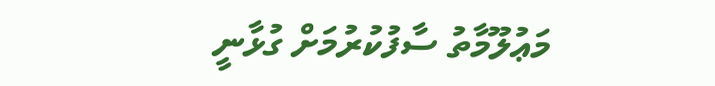މަޢުލޫމާތު ސާފުކުރުމަށް ގުޅާނީ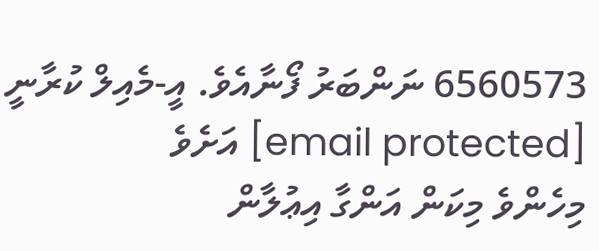6560573 ނަންބަރު ފޯނާއެވެ. އީ-މެއިލް ކުރާނީ [email protected] އަށެވެ
މިހެންވެ މިކަން އަންގާ އިޢުލާން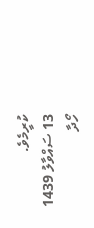ކުރީމެވެ.
13 ސައްވާލު 1439
ހޯދާ